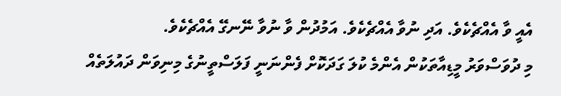އެއީ ވާ އެއްޗެކެވެ. އަދި ނުވާ އެއްޗެކެވެ. އަމުދުން ވާ ނުވާ ނޭނގޭ އެއްޗެކެވެ.
މި ދުވަސްވަރު މީޑިއާތަކުން އެންމެ ކުލަ ގަދަކޮށް ފެންނަނީ ފަލަސްތީނުގެ މިނިވަން ދައުލަތެއް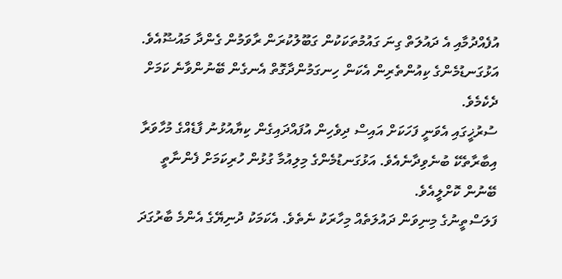އުފެއްދުމާއި އެ ދައުލަތް ގިނަ ގައުމުތަކަކުން ގަބޫލުކުރަން ރާވަމުން ގެންދާ މައުޟޫއެވެ. އަޅުގަނޑުމެންގެ ކިއުންތެރިން އެކަން ހިނގަމުންދާގޮތް އެނގެން ބޭނުންވާނެ ކަމަށް ދެކެމެވެ.
ސުރުޚީގައި އެވަނީ ފަހަކަށް އައިސް ދިވެހިން އުފައްދައިގެން ކިޔާއުޅުނު ފާޑެއްގެ މުހާވަރާ އިބާރާތެކޭ ބުނެވިދާނެއެވެ. އަޅުގަނޑުމެންގެ މިލިއުމާ ގުޅުން ހުރިކަމަށް ފެންނާތީ ބޭނުން ކޮށްލީއެވެ.
ފަލަސްތީނުގެ މިނިވަން ދައުލަތެއް މިހާރަކު ނެތެވެ. އެކަމަކު ދުނިޔޭގެ އެންމެ ބާރުގަދަ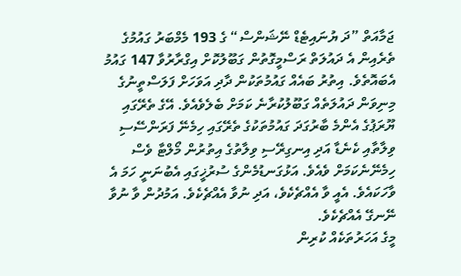ޖަމާއަތް ”ދަ ޔުނައިޓެޑް ނޭޝަންސް“ ގެ 193 މެމްބަރު ގައުމުގެ ތެރެއިން އެ ދައުލަތް ރަސްމީގޮތުން ގަބޫލުކޮށް އިގްރާރުވާ 147 ގައުމު އެބައޮތެވެ. އިތުރު ބައެއް ގައުމުތަކުން ދާދި އަވަހަށް ފަލަސްތީނުގެ މިނިވަން ދައުލަތެއް ގަބޫލުކުރާނެ ކަމަށް ބެލެވެއެވެ. އޭގެ ތެރޭގައި ޔޫރަޕުގެ އެންމެ ބާރުގަދަ ގައުމުތަކުގެ ތެރޭގައި ހިމެނޭ ފަރަންސޭސި ވިލާތާއި ކެނެޑާ އަދި އިނގިރޭސި ވިލާތުގެ އިތުރުން މޯލްޓާ ވެސް ހިމެނޭނެކަމަށް ވެއެވެ. އަޅުގަނޑުމެންގެ ސުރުޚީގައި އެބުނަނީ ހަމަ އެ ވާހަކައެވެ. އެއީ ވާ އެއްޗެކެވެ، އަދި ނުވާ އެއްޗެކެވެ. އަމުދުން ވާ ނުވާ ނޭނގޭ އެއްޗެކެވެ.
މީގެ އަހަރުތަކެއް ކުރިން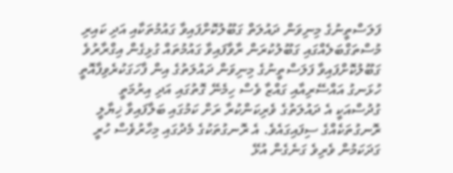ފަލަސްތީނުގެ މިނިވަން ދައުލަތް ގަބޫލުކޮށްފައިވާ ގައުމުތަކާއި އަދި ކައިރި މުސްތަގްބަލެއްގައި ގަބޫލުކުރަން ރާވާފައިވާ ގައުމުތައް ގުޅިގެން އިގްރާރުވެ ގަބޫލުކޮށްފައިވާ ފަލަސްތީނުގެ މިނިވަން ދައުލަތުގެ އިން ފާހަގަކުރެވިފާއޮތީ ހުޅަނގު އައްސޭރިއާއި ގައްޒާ ވެސް ހިމެނޭ ގޮތުގައި އަދި އިރުމަތީ ގުދުސްއަކީ އެ ދައުލަތުގެ ވެރިކަންކުރާ ރަށް ކަމުގައި ބަލާފައިވާ ޚިޔާލީ ރޮނގުތަކެއްގެ ސިފައިގައެވެ. އެ ރޮނގުތަކުގެ މެދުގައި މިހާރުވެސް ހުރީ ގަދަކަމުން ވެރިވެ ގަނެގެން އުޅޭ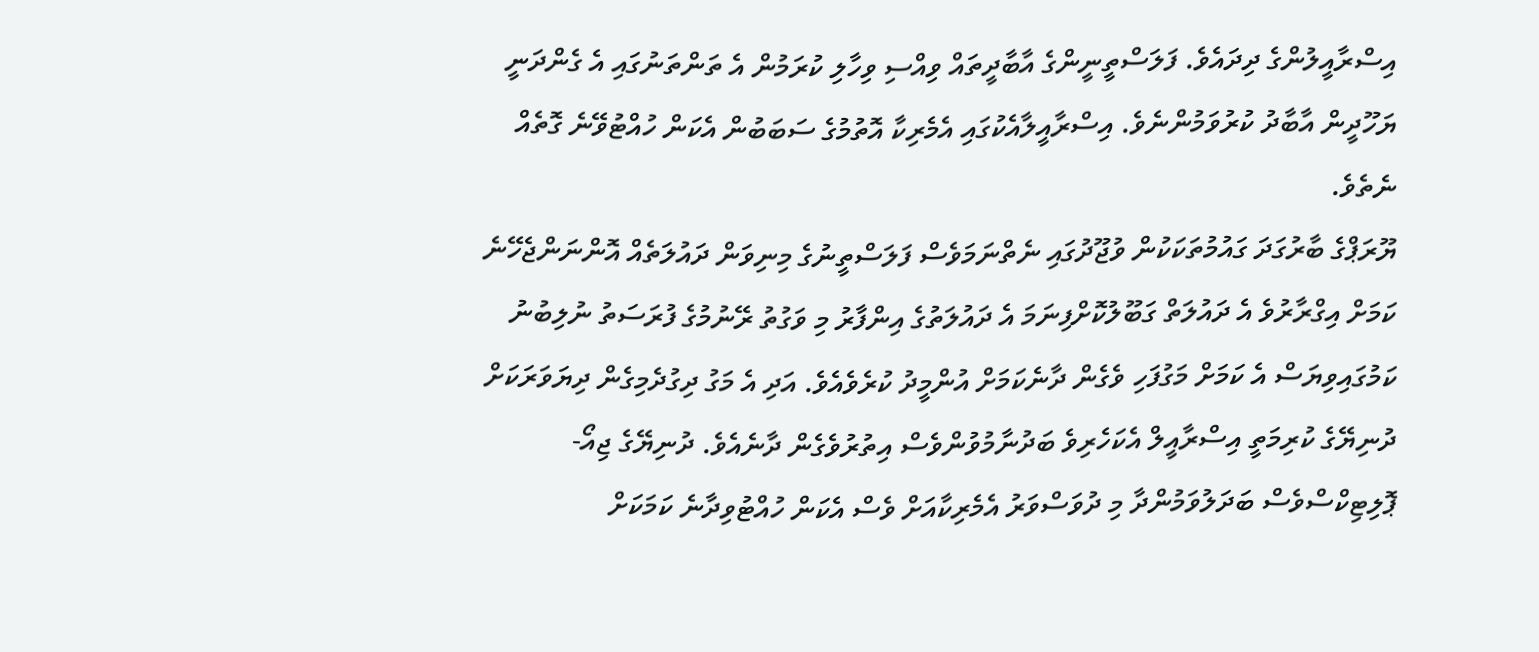އިސްރާއީލުންގެ ދިދައެވެ. ފަލަސްތީނީންގެ އާބާދީތައް ވިއްސި ވިހާލި ކުރަމުން އެ ތަންތަނުގައި އެ ގެންދަނީ ޔަހޫދީން އާބާދު ކުރުވަމުންނެވެ. އިސްރާއީލާއެކުގައި އެމެރިކާ އޮތުމުގެ ސަބަބުން އެކަން ހުއްޓުވޭނެ ގޮތެއް ނެތެވެ.
ޔޫރަޕްގެ ބާރުގަދަ ގައުމުތަކަކުން ވުޖޫދުގައި ނެތްނަމަވެސް ފަލަސްތީނުގެ މިނިވަން ދައުލަތެއް އޮންނަންޖެހޭނެ ކަމަށް އިގްރާރުވެ އެ ދައުލަތް ގަބޫލުކޮށްފިނަމަ އެ ދައުލަތުގެ އިންފާރު މި ވަގުތު ރޭނުމުގެ ފުރަސަތު ނުލިބުނު ކަމުގައިވިޔަސް އެ ކަމަށް މަގުފަހި ވެގެން ދާނެކަމަށް އުންމީދު ކުރެވެއެވެ. އަދި އެ މަގު ދިގުދެމިގެން ދިޔަވަރަކަށް ދުނިޔޭގެ ކުރިމަތީ އިސްރާއީލް އެކަހެރިވެ ބަދުނާމުވުންވެސް އިތުރުވެގެން ދާނެއެވެ. ދުނިޔޭގެ ޖިއޯ-ޕޮލިޓިކްސްވެސް ބަދަލުވަމުންދާ މި ދުވަސްވަރު އެމެރިކާއަށް ވެސް އެކަން ހުއްޓުވިދާނެ ކަމަކަށް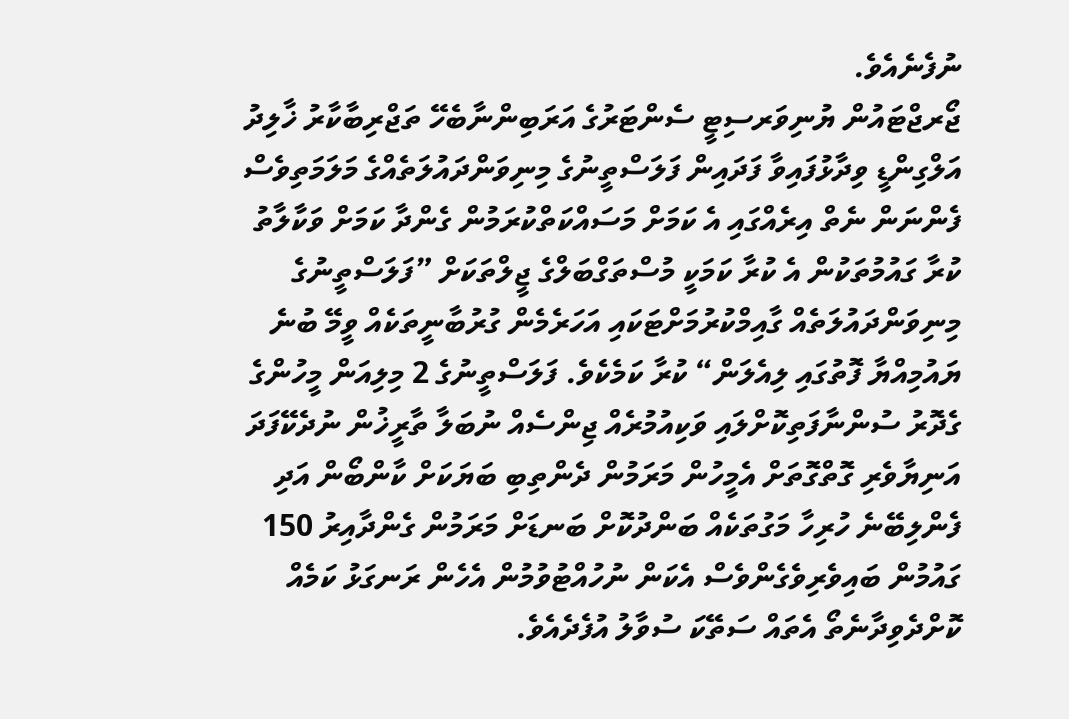ނުފެނެއެވެ.
ޖޯރޖްޓައުން ޔުނިވަރސިޓީ ސެންޓަރުގެ އަރަބިންނާބެހޭ ތަޖްރިބާކާރު ޚާލިދު އަލްގިންޑީ ވިދާޅުފައިވާ ފަދައިން ފަލަސްތީނުގެ މިނިވަންދައުލަތެއްގެ މަލަމަތިވެސް ފެންނަން ނެތް އިރެއްގައި އެ ކަމަށް މަސައްކަތްކުރަމުން ގެންދާ ކަމަށް ވަކާލާތު ކުރާ ގައުމުތަކުން އެ ކުރާ ކަމަކީ މުސްތަގްބަލްގެ ޖީލްތަކަށް ”ފަލަސްތީނުގެ މިނިވަންދައުލަތެއް ގާއިމްކުރުމަށްޓަކައި އަހަރެމެން ގުރުބާނީތަކެއް ވީމޭ ބުނެ ޔައުމިއްޔާ ފޮތުގައި ލިއެލަން“ ކުރާ ކަމެކެވެ. ފަލަސްތީނުގެ 2 މިލިއަން މީހުންގެ ގެދޮރު ސުންނާފަތިކޮށްލައި ވަކިއުމުރެއް ޖިންސެއް ނުބަލާ ތާރީޚުން ނުދެކޭފަދަ އަނިޔާވެރި ގޮތްގޮތަށް އެމީހުން މަރަމުން ދެންތިބި ބަޔަކަށް ކާންބޯން އަދި ފެންލިބޭނެ ހުރިހާ މަގުތަކެއް ބަންދުކޮށް ބަނޑަށް މަރަމުން ގެންދާއިރު 150 ގައުމުން ބައިވެރިވެގެންވެސް އެކަން ނުހުއްޓުވުމުން އެހެން ރަނގަޅު ކަމެއް ކޮށްދެވިދާނެތޯ އެތައް ސަތޭކަ ސުވާލު އުފެދެއެވެ.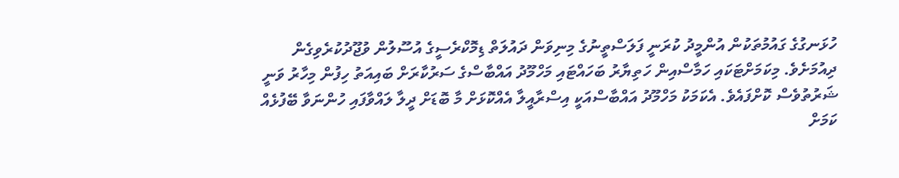ހުޅަނގުގެ ގައުމުތަކުން އުންމީދު ކުރަނީ ފަލަސްތީނުގެ މިނިވަން ދައުލަތް ޑިމޮކްރެސީގެ އުސޫލުން ވުޖޫދުކުރެވިގެން ދިއުމަށެވެ. މިކަމަށްޓަކައި ހަމާސްއިން ހަތިޔާރު ބަހައްޓައި މަހްމޫދު އައްބާސްގެ ސަރުކާރަށް ބައިއަތު ހިފުން މިހާރު ވަނީ ޝަރުތުވެސް ކޮށްފައެވެ. އެކަމަކު މަހްމޫދު އައްބާސްއަކީ އިސްރާއީލާ އެއްކޮޅަށް މާ ބޮޑަށް ދީލާ ލައްވާފައި ހުންނަވާ ބޭފުޅެއް ކަމަށް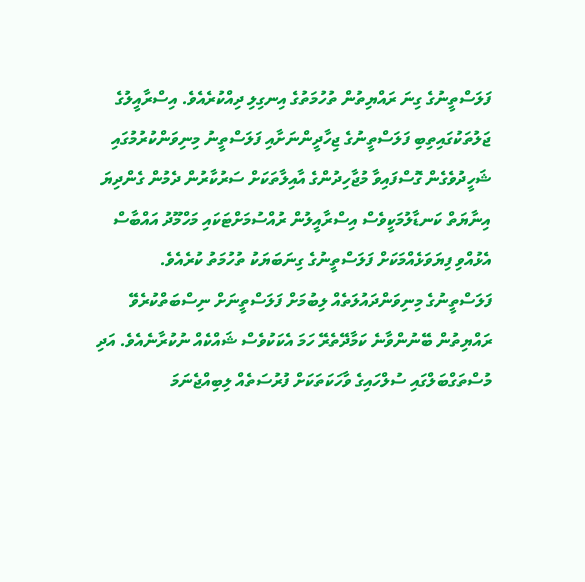ފަލަސްތީނުގެ ގިނަ ރައްޔިތުން ތުހުމަތުގެ އިނގިލި ދިއްކުރެއެވެ. އިސްރާއީލުގެ ޖަލުތަކުގައިތިބި ފަލަސްތީނުގެ ޖިހާދީންނަށާއި ފަލަސްތީނު މިނިވަންކުރުމުގައި ޝަހީދުވެގެން ގޮސްފައިވާ މުޖާހިދުންގެ އާއިލާތަކަށް ސަރުކާރުން ދެމުން ގެންދިޔަ އިނާޔަތް ކަނޑާލުމަކީވެސް އިސްރާއީލުން ރުއްސުމަށްޓަކައި މަހްމޫދު އައްބާސް އެޅުއްވި ފިޔަވަޅެއްމަކަށް ފަލަސްތީނުގެ ގިނަބަޔަކު ތުހުމަތު ކުރެއެވެ.
ފަލަސްތީނުގެ މިނިވަންދައުލަތެއް ލިބުމަށް ފަލަސްތީނަށް ނިސްބަތްކުރެވޭ ރައްޔިތުން ބޭނުންވާނެ ކަމާދޭތެރޭ ހަމަ އެކަކުވެސް ޝައްކެއް ނުކުރާނެއެވެ. އަދި މުސްތަގްބަލްގައި ސުލްހައިގެ ވާހަކަތަކަށް ފުރުސަތެއް ލިބިއްޖެނަމަ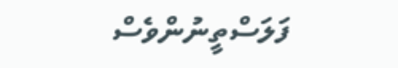ފަލަސްތީނުންވެސް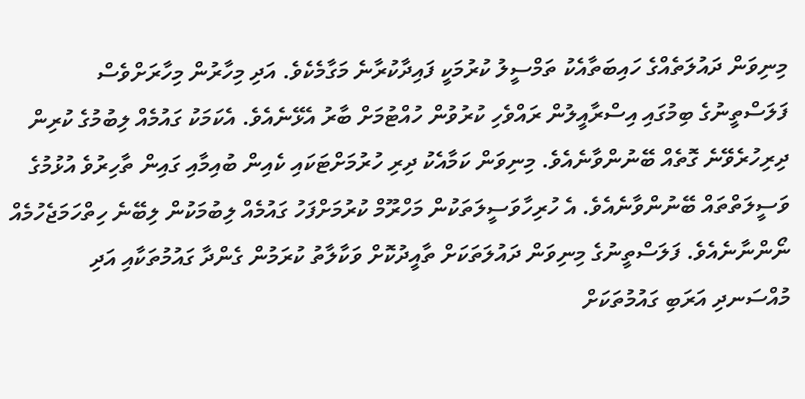މިނިވަން ދައުލަތެއްގެ ހައިބަތާއެކު ތަމްސީލު ކުރުމަކީ ފައިދާކުރާނެ މަގާމެކެވެ. އަދި މިހާރުން މިހާރަށްވެސް ފަލަސްތީނުގެ ބިމުގައި އިސްރާއީލުން ރައްވެހި ކުރުވުން ހުއްޓުމަށް ބާރު އެޅޭނެއެވެ. އެކަމަކު ގައުމެއް ލިބުމުގެ ކުރިން ދިރިހުރެވޭނެ ގޮތެއް ބޭނުންވާނެއެވެ. މިނިވަން ކަމާއެކު ދިރި ހުރުމަށްޓަކައި ކެއިން ބުއިމާއި ގައިން ތާހިރުވެ އުޅުމުގެ ވަސީލަތްތައް ބޭނުންވާނެއެވެ. އެ ހުރިހާވަސީލަތަކުން މަހްރޫމް ކުރުމަށްފަހު ގައުމެއް ލިބުމަކުން ލިބޭނެ ހިތްހަމަޖެހުމެއް ނޯންނާނެއެވެ. ފަލަސްތީނުގެ މިނިވަން ދައުލަތަކަށް ތާއީދުކޮށް ވަކާލާތު ކުރަމުން ގެންދާ ގައުމުތަކާއި އަދި މުއްސަނދި އަރަބި ގައުމުތަކަށް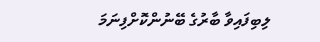ލިބިފައިވާ ބާރުގެ ބޭނުންކޮށްފިނަމަ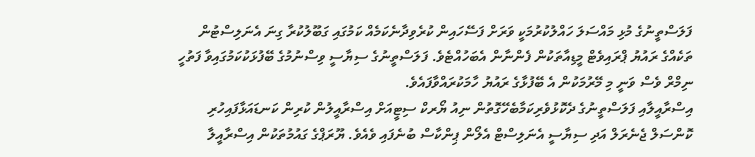ފަލަސްތީނުގެ މުޅި މައްސަލަ ހައްލުކުރުމަކީ ވަރަށް ފަސޭހައިން ކުރެވިދާނެކަމެއް ކަމުގައި ގަބޫލުކުރާ ގިނަ އެނަލިސްޓުން ތަކެއްގެ ރައުޔު ޕްރައިވެޓް މީޑިއާތަކުން ފެންނާން އެބަހުއްޓެވެ. ފަލަސްތީނުގެ ސިޔާސީ ވިސްނުމުގެ ބޭފުޅަކުކަމުގައިވާ ފަތުހީ ނިމްރް ވެސް ވަނީ މި މޭރުމަކުން އެ ބޭފުޅާގެ ރައުޔު ހާމަކުރައްވާފައެވެ.
އިސްރާއީލާއި ފަލަސްތީނުގެ ދެކޮޅުވެރިކަމާބެހޭގޮތުން ނިއު ޔޯރކް ސިޓީއަށް އިސްރާއީލުން ކުރިން ކަނޑައަޅާފައިހުރި ކޮންސަލް ޖެނެރަލް އަދި ސިޔާސީ އެނަލިސްޓް އެލޯން ޕިންކާސް ބުނެފައި ވެއެވެ. ޔޫރަޕްގެ ގައުމުތަކުން އިސްރާއީލާ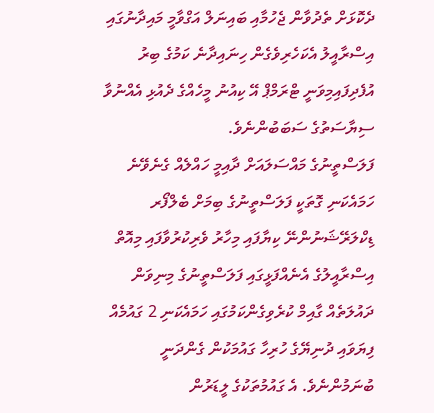ދެކޮޅަށް ތެދުވާން ޖެހުމާއި ބައިނަލް އަގްވާމީ މައިދާނުގައި އިސްރާއީލު އެކަހެރިވެގެން ހިނައިދާނެ ކަމުގެ ބިރު އުފެދިފައިމިވަނީ ޓްރަމްޕް އޭ ކިއުނު މީހެއްގެ ދެއުޅި އެއްނުވާ ސިޔާސަތުގެ ސަބަބުންނެވެ.
ފަލަސްތީނުގެ މައްސަލައަށް ދާއިމީ ހައްލެއް ގެނެވޭނެ ހަމައެކަނި ގޮތަކީ ފަލަސްތީނުގެ ބިމަށް ބެލްފޯރ ޑިކްލަރޭޝަނުންނޭ ކިޔާފައި މިހާރު ވެރިކުރުވާފައި މިއޮތް އިސްރާއީލުގެ އެނެއްފަޅީގައި ފަލަސްތީނުގެ މިނިވަން ދައުލަތެއް ގާއިމް ކުރެވިގެންކަމުގައި ހަމައެކަނި 2 ގައުމެއް ފިޔަވައި ދުނިޔޭގެ ހުރިހާ ގައުމަކުން ގެންދަނީ ބުނަމުންނެވެ. އެ ގައުމުތަކުގެ ލީޑަރުން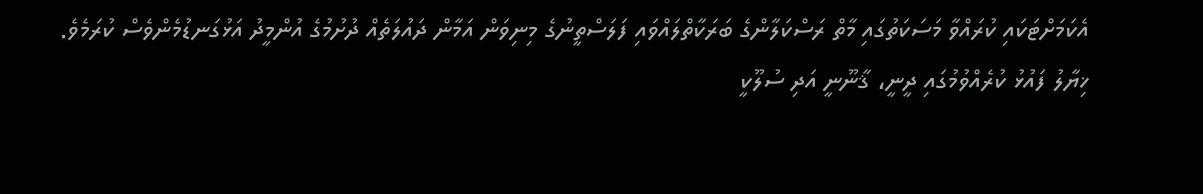އެކަމަށްޓަކައި ކުރައްވާ މަސަކަތުގައި މާތް ރަސްކަލާންގެ ބަރަކާތްލައްވައި ފަލަސްތީނުގެ މިނިވަން އަމާން ދައުލަތެއް ދުށުމުގެ އުންމީދު އަޅުގަނޑުމެންވެސް ކުރަމެވެ.
ޚިޔާލު ފައުޅު ކުރެއްވުމުގައި ދީނީ، ޤާނޫނީ އަދި ސުލޫކީ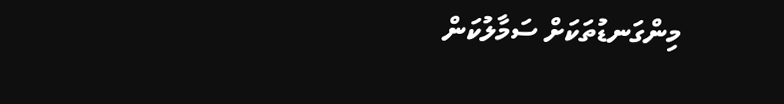މިންގަނޑުތަކަށް ސަމާލުކަން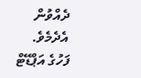ދެއްވުން އެދެމެވެ.
ފަހުގެ އަޕްޑޭޓް